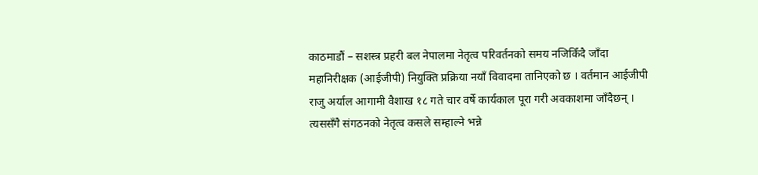काठमाडौं – सशस्त्र प्रहरी बल नेपालमा नेतृत्व परिवर्तनको समय नजिकिँदै जाँदा महानिरीक्षक (आईजीपी) नियुक्ति प्रक्रिया नयाँ विवादमा तानिएको छ । वर्तमान आईजीपी राजु अर्याल आगामी वैशाख १८ गते चार वर्षे कार्यकाल पूरा गरी अवकाशमा जाँदैछन् । त्यससँगै संगठनको नेतृत्व कसले सम्हाल्ने भन्ने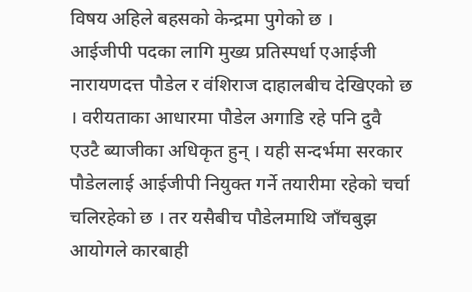विषय अहिले बहसको केन्द्रमा पुगेको छ ।
आईजीपी पदका लागि मुख्य प्रतिस्पर्धा एआईजी नारायणदत्त पौडेल र वंशिराज दाहालबीच देखिएको छ । वरीयताका आधारमा पौडेल अगाडि रहे पनि दुवै एउटै ब्याजीका अधिकृत हुन् । यही सन्दर्भमा सरकार पौडेललाई आईजीपी नियुक्त गर्ने तयारीमा रहेको चर्चा चलिरहेको छ । तर यसैबीच पौडेलमाथि जाँचबुझ आयोगले कारबाही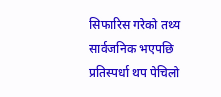सिफारिस गरेको तथ्य सार्वजनिक भएपछि प्रतिस्पर्धा थप पेचिलो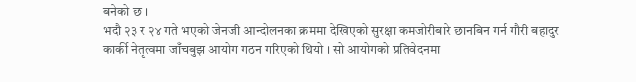बनेको छ ।
भदौ २३ र २४ गते भएको जेनजी आन्दोलनका क्रममा देखिएको सुरक्षा कमजोरीबारे छानबिन गर्न गौरी बहादुर कार्की नेतृत्वमा जाँचबुझ आयोग गठन गरिएको थियो । सो आयोगको प्रतिवेदनमा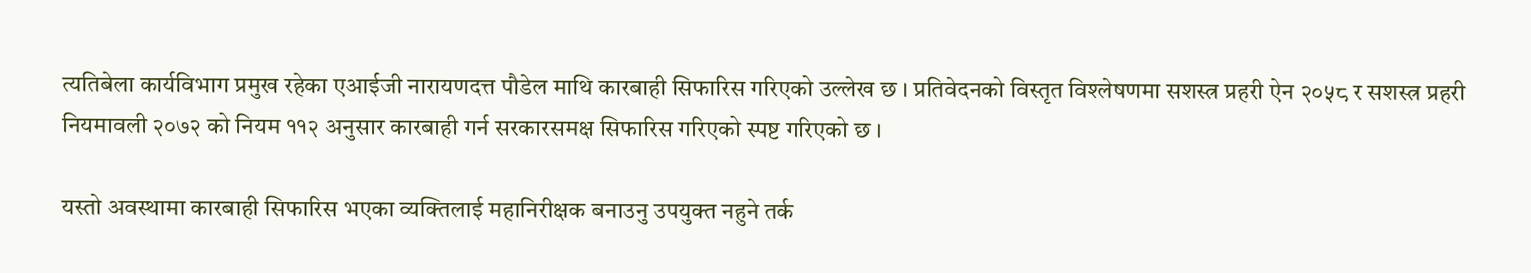त्यतिबेला कार्यविभाग प्रमुख रहेका एआईजी नारायणदत्त पौडेल माथि कारबाही सिफारिस गरिएको उल्लेख छ । प्रतिवेदनको विस्तृत विश्लेषणमा सशस्त्र प्रहरी ऐन २०५८ र सशस्त्र प्रहरी नियमावली २०७२ को नियम ११२ अनुसार कारबाही गर्न सरकारसमक्ष सिफारिस गरिएको स्पष्ट गरिएको छ ।

यस्तो अवस्थामा कारबाही सिफारिस भएका व्यक्तिलाई महानिरीक्षक बनाउनु उपयुक्त नहुने तर्क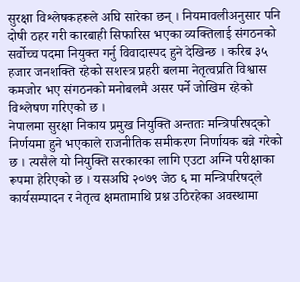सुरक्षा विश्लेषकहरूले अघि सारेका छन् । नियमावलीअनुसार पनि दोषी ठहर गरी कारबाही सिफारिस भएका व्यक्तिलाई संगठनको सर्वोच्च पदमा नियुक्त गर्नु विवादास्पद हुने देखिन्छ । करिब ३५ हजार जनशक्ति रहेको सशस्त्र प्रहरी बलमा नेतृत्वप्रति विश्वास कमजोर भए संगठनको मनोबलमै असर पर्ने जोखिम रहेको विश्लेषण गरिएको छ ।
नेपालमा सुरक्षा निकाय प्रमुख नियुक्ति अन्ततः मन्त्रिपरिषद्को निर्णयमा हुने भएकाले राजनीतिक समीकरण निर्णायक बन्ने गरेको छ । त्यसैले यो नियुक्ति सरकारका लागि एउटा अग्नि परीक्षाका रूपमा हेरिएको छ । यसअघि २०७९ जेठ ६ मा मन्त्रिपरिषद्ले कार्यसम्पादन र नेतृत्व क्षमतामाथि प्रश्न उठिरहेका अवस्थामा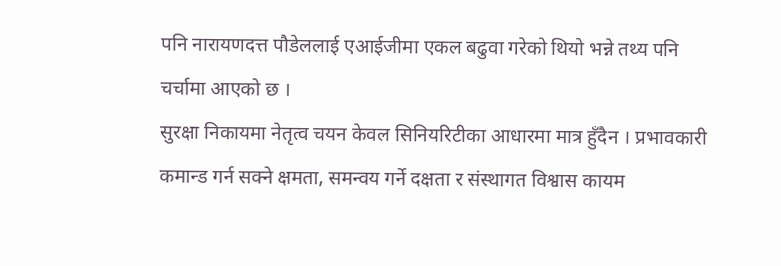पनि नारायणदत्त पौडेललाई एआईजीमा एकल बढुवा गरेको थियो भन्ने तथ्य पनि चर्चामा आएको छ ।
सुरक्षा निकायमा नेतृत्व चयन केवल सिनियरिटीका आधारमा मात्र हुँदैन । प्रभावकारी कमान्ड गर्न सक्ने क्षमता, समन्वय गर्ने दक्षता र संस्थागत विश्वास कायम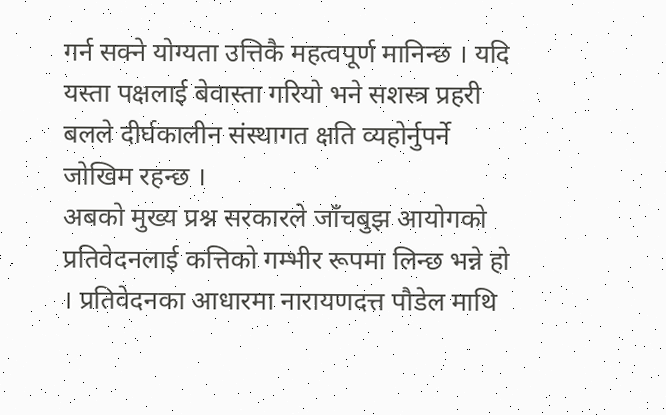गर्न सक्ने योग्यता उत्तिकै महत्वपूर्ण मानिन्छ । यदि यस्ता पक्षलाई बेवास्ता गरियो भने सशस्त्र प्रहरी बलले दीर्घकालीन संस्थागत क्षति व्यहोर्नुपर्ने जोखिम रहन्छ ।
अबको मुख्य प्रश्न सरकारले जाँचबुझ आयोगको प्रतिवेदनलाई कत्तिको गम्भीर रूपमा लिन्छ भन्ने हो । प्रतिवेदनका आधारमा नारायणदत्त पौडेल माथि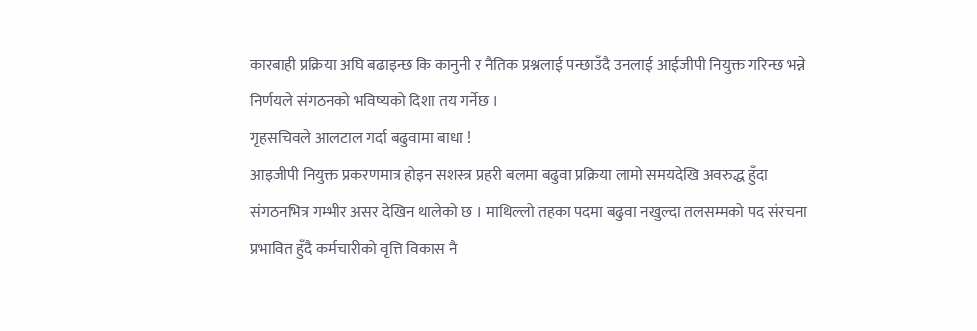कारबाही प्रक्रिया अघि बढाइन्छ कि कानुनी र नैतिक प्रश्नलाई पन्छाउँदै उनलाई आईजीपी नियुक्त गरिन्छ भन्ने निर्णयले संगठनको भविष्यको दिशा तय गर्नेछ ।
गृहसचिवले आलटाल गर्दा बढुवामा बाधा !
आइजीपी नियुक्त प्रकरणमात्र होइन सशस्त्र प्रहरी बलमा बढुवा प्रक्रिया लामो समयदेखि अवरुद्ध हुँदा संगठनभित्र गम्भीर असर देखिन थालेको छ । माथिल्लो तहका पदमा बढुवा नखुल्दा तलसम्मको पद संरचना प्रभावित हुँदै कर्मचारीको वृत्ति विकास नै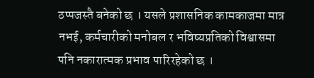ठप्पजस्तै बनेको छ । यसले प्रशासनिक कामकाजमा मात्र नभई, कर्मचारीको मनोबल र भविष्यप्रतिको विश्वासमा पनि नकारात्मक प्रभाव पारिरहेको छ ।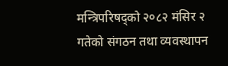मन्त्रिपरिषद्को २०८२ मंसिर २ गतेको संगठन तथा व्यवस्थापन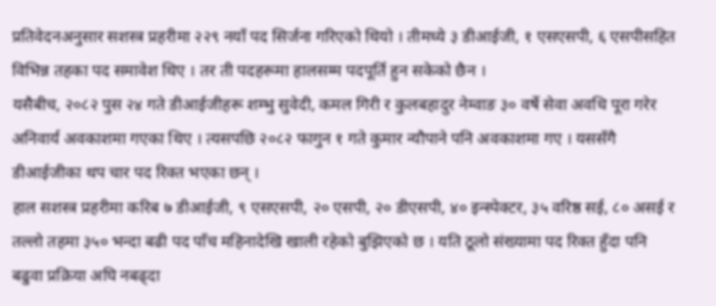प्रतिवेदनअनुसार सशस्त्र प्रहरीमा २२९ नयाँ पद सिर्जना गरिएको थियो । तीमध्ये ३ डीआईजी, १ एसएसपी, ६ एसपीसहित विभिन्न तहका पद समावेश थिए । तर ती पदहरूमा हालसम्म पदपूर्ति हुन सकेको छैन ।
यसैबीच, २०८२ पुस २४ गते डीआईजीहरू शम्भु सुवेदी, कमल गिरी र कुलबहादुर नेम्वाङ ३० वर्षे सेवा अवधि पूरा गरेर अनिवार्य अवकाशमा गएका थिए । त्यसपछि २०८२ फागुन १ गते कुमार न्यौपाने पनि अवकाशमा गए । यससँगै डीआईजीका थप चार पद रिक्त भएका छन् ।
हाल सशस्त्र प्रहरीमा करिब ७ डीआईजी, ९ एसएसपी, २० एसपी, २० डीएसपी, ४० इन्स्पेक्टर, ३५ वरिष्ठ सई, ८० असई र तल्लो तहमा ३५० भन्दा बढी पद पाँच महिनादेखि खाली रहेको बुझिएको छ । यति ठूलो संख्यामा पद रिक्त हुँदा पनि बढुवा प्रक्रिया अघि नबढ्दा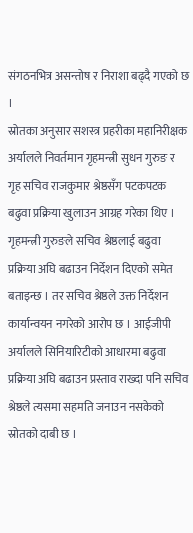संगठनभित्र असन्तोष र निराशा बढ्दै गएको छ ।
स्रोतका अनुसार सशस्त्र प्रहरीका महानिरीक्षक अर्यालले निवर्तमान गृहमन्त्री सुधन गुरुङ र गृह सचिव राजकुमार श्रेष्ठसँग पटकपटक बढुवा प्रक्रिया खुलाउन आग्रह गरेका थिए । गृहमन्त्री गुरुङले सचिव श्रेष्ठलाई बढुवा प्रक्रिया अघि बढाउन निर्देशन दिएको समेत बताइन्छ । तर सचिव श्रेष्ठले उक्त निर्देशन कार्यान्वयन नगरेको आरोप छ । आईजीपी अर्यालले सिनियारिटीको आधारमा बढुवा प्रक्रिया अघि बढाउन प्रस्ताव राख्दा पनि सचिव श्रेष्ठले त्यसमा सहमति जनाउन नसकेको स्रोतको दाबी छ ।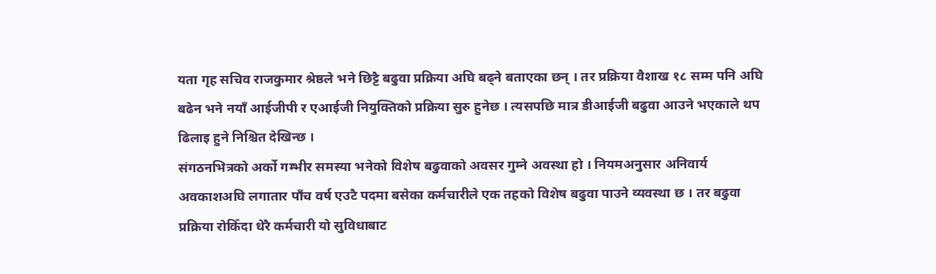यता गृह सचिव राजकुमार श्रेष्ठले भने छिट्टै बढुवा प्रक्रिया अघि बढ्ने बताएका छन् । तर प्रक्रिया वैशाख १८ सम्म पनि अघि बढेन भने नयाँ आईजीपी र एआईजी नियुक्तिको प्रक्रिया सुरु हुनेछ । त्यसपछि मात्र डीआईजी बढुवा आउने भएकाले थप ढिलाइ हुने निश्चित देखिन्छ ।
संगठनभित्रको अर्को गम्भीर समस्या भनेको विशेष बढुवाको अवसर गुम्ने अवस्था हो । नियमअनुसार अनिवार्य अवकाशअघि लगातार पाँच वर्ष एउटै पदमा बसेका कर्मचारीले एक तहको विशेष बढुवा पाउने व्यवस्था छ । तर बढुवा प्रक्रिया रोकिँदा धेरै कर्मचारी यो सुविधाबाट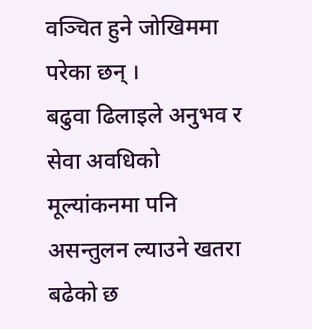वञ्चित हुने जोखिममा परेका छन् ।
बढुवा ढिलाइले अनुभव र सेवा अवधिको मूल्यांकनमा पनि असन्तुलन ल्याउने खतरा बढेको छ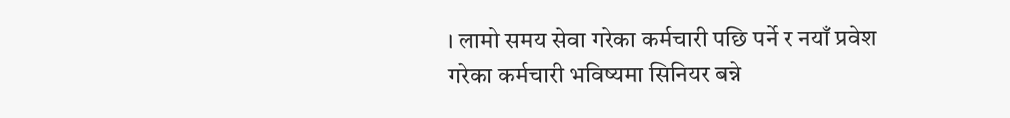। लामो समय सेवा गरेका कर्मचारी पछि पर्ने र नयाँ प्रवेश गरेका कर्मचारी भविष्यमा सिनियर बन्ने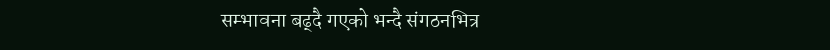सम्भावना बढ्दै गएको भन्दै संगठनभित्र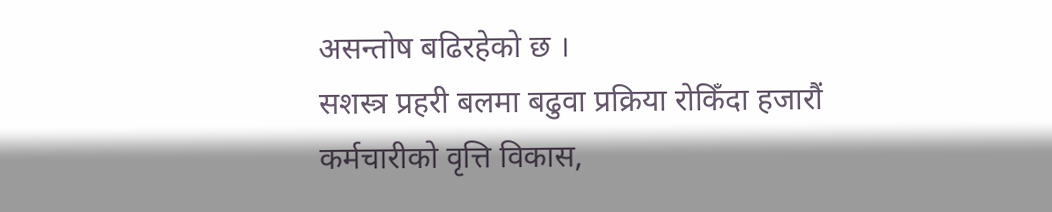असन्तोष बढिरहेको छ ।
सशस्त्र प्रहरी बलमा बढुवा प्रक्रिया रोकिँदा हजारौं कर्मचारीको वृत्ति विकास,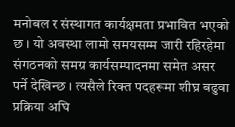मनोबल र संस्थागत कार्यक्षमता प्रभावित भएको छ । यो अवस्था लामो समयसम्म जारी रहिरहेमा संगठनको समग्र कार्यसम्पादनमा समेत असर पर्ने देखिन्छ । त्यसैले रिक्त पदहरूमा शीघ्र बढुवा प्रक्रिया अघि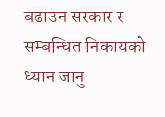बढाउन सरकार र सम्बन्धित निकायको ध्यान जानु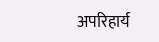अपरिहार्य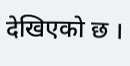देखिएको छ ।